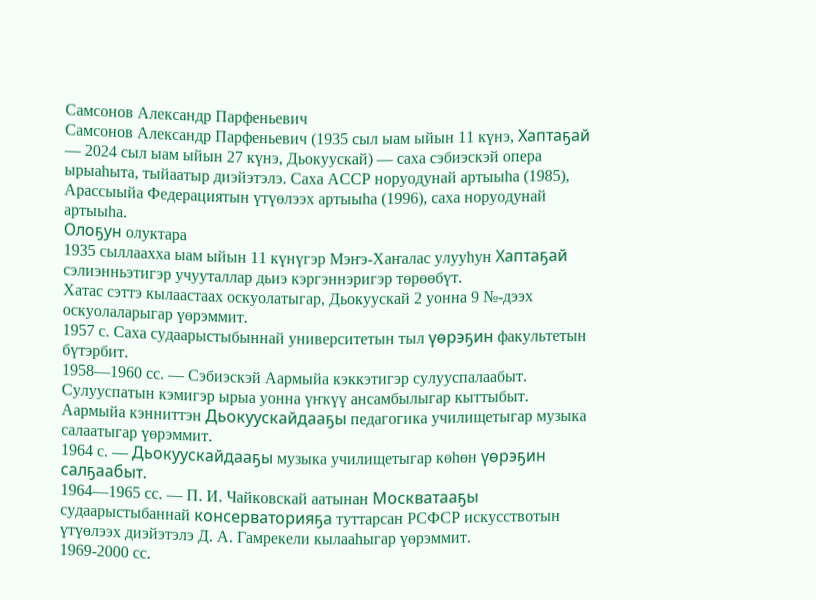Самсонов Александр Парфеньевич
Самсонов Александр Парфеньевич (1935 сыл ыам ыйын 11 күнэ, Хаптаҕай — 2024 сыл ыам ыйын 27 күнэ, Дьокуускай) — саха сэбиэскэй опера ырыаһыта, тыйаатыр диэйэтэлэ. Саха АССР норуодунай артыыһа (1985), Арассыыйа Федерациятын үтүөлээх артыыһа (1996), саха норуодунай артыыһа.
Олоҕун олуктара
1935 сыллаахха ыам ыйын 11 күнүгэр Мэҥэ-Хаҥалас улууһун Хаптаҕай сэлиэнньэтигэр учууталлар дьиэ кэргэннэригэр төрөөбүт.
Хатас сэттэ кылаастаах оскуолатыгар, Дьокуускай 2 уонна 9 №-дээх оскуолаларыгар үөрэммит.
1957 с. Саха судаарыстыбыннай университетын тыл үөрэҕин факультетын бүтэрбит.
1958—1960 сс. — Сэбиэскэй Аармыйа кэккэтигэр сулууспалаабыт. Сулууспатын кэмигэр ырыа уонна үҥкүү ансамбылыгар кыттыбыт.
Аармыйа кэнниттэн Дьокуускайдааҕы педагогика училищетыгар музыка салаатыгар үөрэммит.
1964 с. — Дьокуускайдааҕы музыка училищетыгар көһөн үөрэҕин салҕаабыт.
1964—1965 сс. — П. И. Чайковскай аатынан Москватааҕы судаарыстыбаннай консерваторияҕа туттарсан РСФСР искусствотын үтүөлээх диэйэтэлэ Д. А. Гамрекели кылааһыгар үөрэммит.
1969-2000 сс.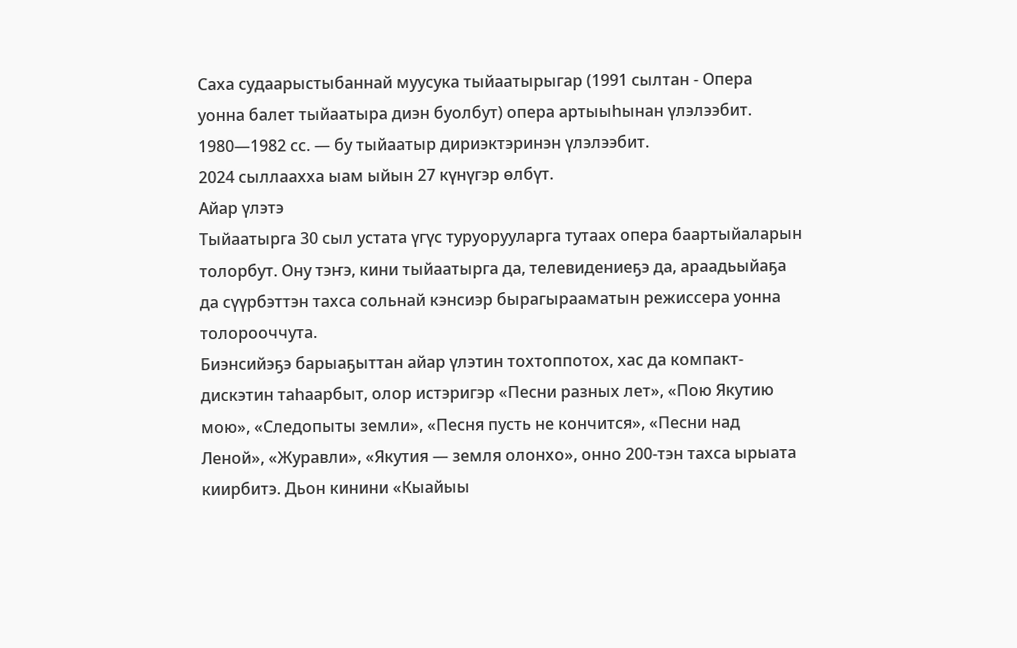Саха судаарыстыбаннай муусука тыйаатырыгар (1991 сылтан - Опера уонна балет тыйаатыра диэн буолбут) опера артыыһынан үлэлээбит.
1980—1982 сс. — бу тыйаатыр дириэктэринэн үлэлээбит.
2024 сыллаахха ыам ыйын 27 күнүгэр өлбүт.
Айар үлэтэ
Тыйаатырга 30 сыл устата үгүс туруорууларга тутаах опера баартыйаларын толорбут. Ону тэҥэ, кини тыйаатырга да, телевидениеҕэ да, араадьыйаҕа да сүүрбэттэн тахса сольнай кэнсиэр бырагырааматын режиссера уонна толорооччута.
Биэнсийэҕэ барыаҕыттан айар үлэтин тохтоппотох, хас да компакт-дискэтин таһаарбыт, олор истэригэр «Песни разных лет», «Пою Якутию мою», «Следопыты земли», «Песня пусть не кончится», «Песни над Леной», «Журавли», «Якутия — земля олонхо», онно 200-тэн тахса ырыата киирбитэ. Дьон кинини «Кыайыы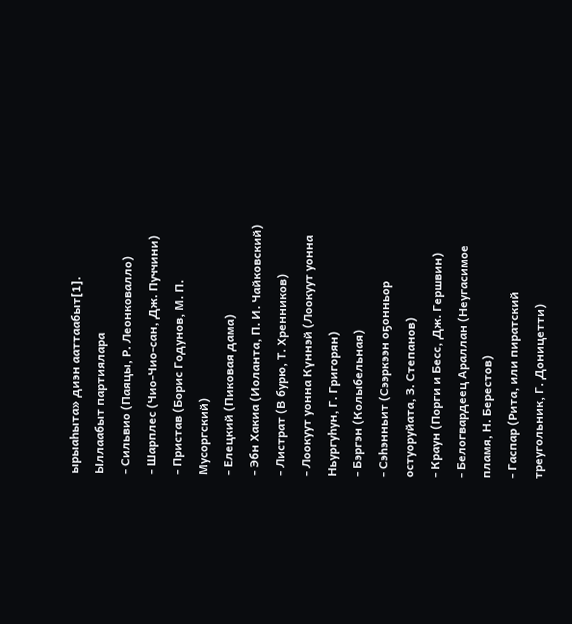ырыаһыта» диэн ааттаабыт[1].
Ыллаабыт партиялара
- Сильвио (Паяцы, Р. Леонковалло)
- Шарплес (Чио-Чио-сан, Дж. Пуччини)
- Пристав (Борис Годунов, М. П. Мусоргский)
- Елецкий (Пиковая дама)
- Эбн Хакиа (Иоланта, П. И. Чайковский)
- Листрат (В бурю, Т. Хренников)
- Лоокуут уонна Күннэй (Лоокуут уонна Ньургуһун, Г. Григорян)
- Бэргэн (Колыбельная)
- Сэһэнньит (Сээркээн оҕонньор остуоруйата, З. Степанов)
- Краун (Порги и Бесс, Дж. Гершвин)
- Белогвардеец Араллан (Неугасимое пламя, Н. Берестов)
- Гаспар (Рита, или пиратский треугольник, Г. Доницетти)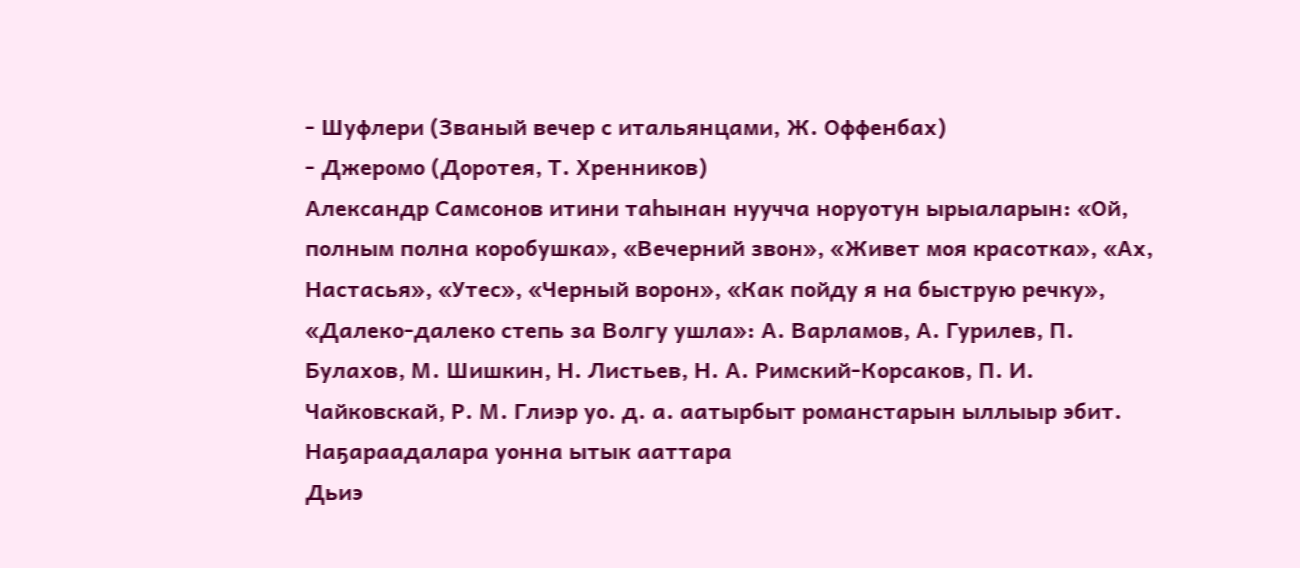- Шуфлери (Званый вечер с итальянцами, Ж. Оффенбах)
- Джеромо (Доротея, Т. Хренников)
Александр Самсонов итини таһынан нуучча норуотун ырыаларын: «Ой, полным полна коробушка», «Вечерний звон», «Живет моя красотка», «Ах, Настасья», «Утес», «Черный ворон», «Как пойду я на быструю речку», «Далеко-далеко степь за Волгу ушла»: А. Варламов, А. Гурилев, П. Булахов, М. Шишкин, Н. Листьев, Н. А. Римский-Корсаков, П. И. Чайковскай, Р. М. Глиэр уо. д. а. аатырбыт романстарын ыллыыр эбит.
Наҕараадалара уонна ытык ааттара
Дьиэ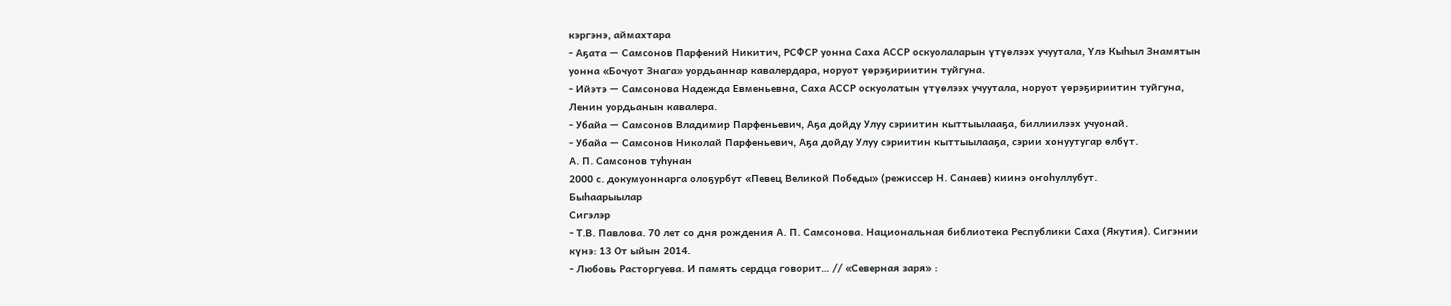кэргэнэ, аймахтара
- Аҕата — Самсонов Парфений Никитич, РСФСР уонна Саха АССР оскуолаларын үтүөлээх учуутала, Үлэ Кыһыл Знамятын уонна «Бочуот Знага» уордьаннар кавалердара, норуот үөрэҕириитин туйгуна.
- Ийэтэ — Самсонова Надежда Евменьевна, Саха АССР оскуолатын үтүөлээх учуутала, норуот үөрэҕириитин туйгуна, Ленин уордьанын кавалера.
- Убайа — Самсонов Владимир Парфеньевич, Аҕа дойду Улуу сэриитин кыттыылааҕа, биллиилээх учуонай.
- Убайа — Самсонов Николай Парфеньевич, Аҕа дойду Улуу сэриитин кыттыылааҕа, сэрии хонуутугар өлбүт.
А. П. Самсонов туһунан
2000 с. докумуоннарга олоҕурбут «Певец Великой Победы» (режиссер Н. Санаев) киинэ оҥоһуллубут.
Быһаарыылар
Сигэлэр
- Т.В. Павлова. 70 лет со дня рождения А. П. Самсонова. Национальная библиотека Республики Саха (Якутия). Сигэнии күнэ: 13 От ыйын 2014.
- Любовь Расторгуева. И память сердца говорит… // «Северная заря» :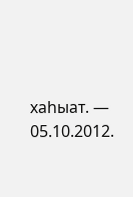хаһыат. — 05.10.2012.